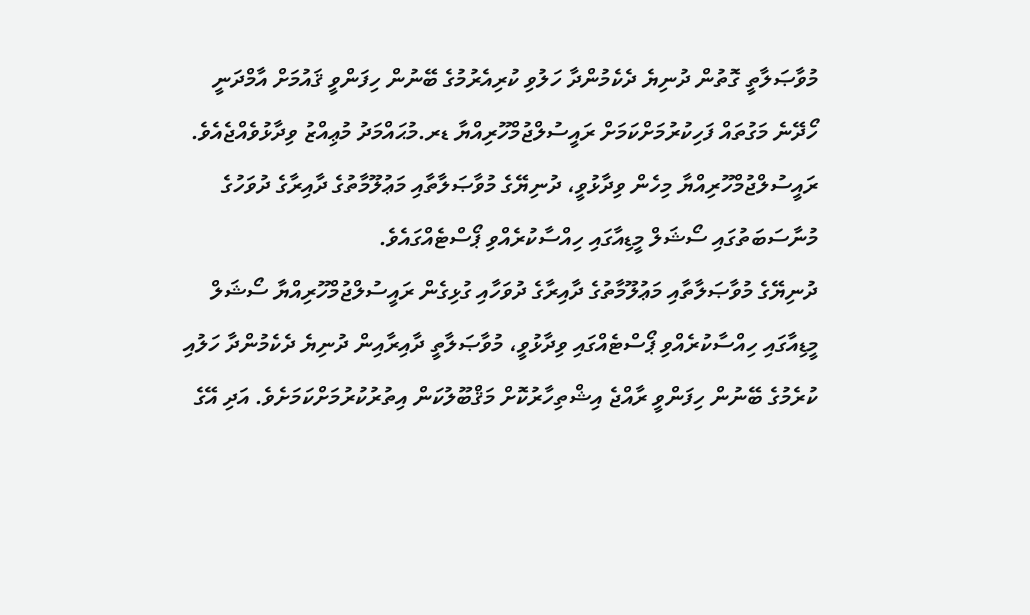މުވާޞަލާތީ ގޮތުން ދުނިޔެ ދެކެމުންދާ ހަލުވި ކުރިއެރުމުގެ ބޭނުން ހިފަންވީ ޤައުމަށް އާމްދަނީ ހޯދޭނެ މަގުތައް ފަހިކުރުމަށްކަމަށް ރައީސުލްޖުމްހޫރިއްޔާ ޑރ.މުޙައްމަދު މުޢިއްޒު ވިދާޅުވެއްޖެއެވެ.
ރައީސުލްޖުމްހޫރިއްޔާ މިހެން ވިދާޅުވީ، ދުނިޔޭގެ މުވާޞަލާތާއި މަޢުލޫމާތުގެ ދާއިރާގެ ދުވަހުގެ މުނާސަބަތުގައި ސޯޝަލް މީޑިއާގައި ހިއްސާކުރެއްވި ޕޯސްޓެއްގައެވެ.
ދުނިޔޭގެ މުވާޞަލާތާއި މަޢުލޫމާތުގެ ދާއިރާގެ ދުވަހާއި ގުޅިގެން ރައީސުލްޖުމްހޫރިއްޔާ ސޯޝަލް މީޑިއާގައި ހިއްސާކުރެއްވި ޕޯސްޓެއްގައި ވިދާޅުވީ، މުވާޞަލާތީ ދާއިރާއިން ދުނިޔެ ދެކެމުންދާ ހަލުއި ކުރެމުގެ ބޭނުން ހިފަންވީ ރާއްޖެ އިޝްތިހާރުކޮށް މަޤްބޫލުކަން އިތުރުކުރުމަށްކަމަށެވެ. އަދި އޭގެ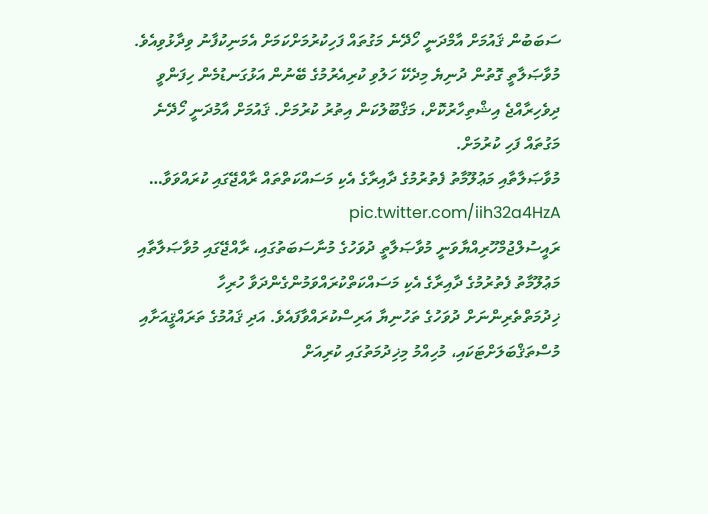ސަބަބުން ޤައުމަށް އާމްދަނީ ހޯދޭނެ މަގުތައް ފަހިކުރުމަށްކަމަށް އެމަނިކުފާނު ވިދާޅުވިއެވެ.
މުވާޞަލާތީ ގޮތުން ދުނިޔެ މިދެކޭ ހަލުވި ކުރިއެރުމުގެ ބޭނުން އަޅުގަނޑުމެން ހިފަންވީ ދިވެހިރާއްޖެ އިޝްތިހާރުކޮށް، މަޤްބޫލުކަން އިތުރު ކުރުމަށް. ޤައުމަށް އާމުދަނީ ހޯދޭނެ މަގުތައް ފަހި ކުރުމަށް.
މުވާޞަލާތާއި މަޢުލޫމާތު ފެތުރުމުގެ ދާއިރާގެ އެކި މަސައްކަތްތައް ރާއްޖޭގައި ކުރައްވަވާ… pic.twitter.com/iih32a4HzA
ރައީސުލްޖުމްހޫރިއްޔާވަނީ މުވާޞަލާތީ ދުވަހުގެ މުނާސަބަތުގައި، ރާއްޖޭގައި މުވާޞަލާތާއި މަޢުލޫމާތު ފެތުރުމުގެ ދާއިރާގެ އެކި މަސައްކަތްކުރައްވަމުންގެންދަވާ ހުރިހާ ޚިދުމަތްތެރިންނަށް ދުވަހުގެ ތަހުނިޔާ އަރިސްކުރައްވާފައެވެ. އަދި ޤައުމުގެ ތަރައްޤީއަށާއި މުސްތަޤްބަލަށްޓަކައި، މުހިއްމު މިޚިދުމަތުގައި ކުރިއަށް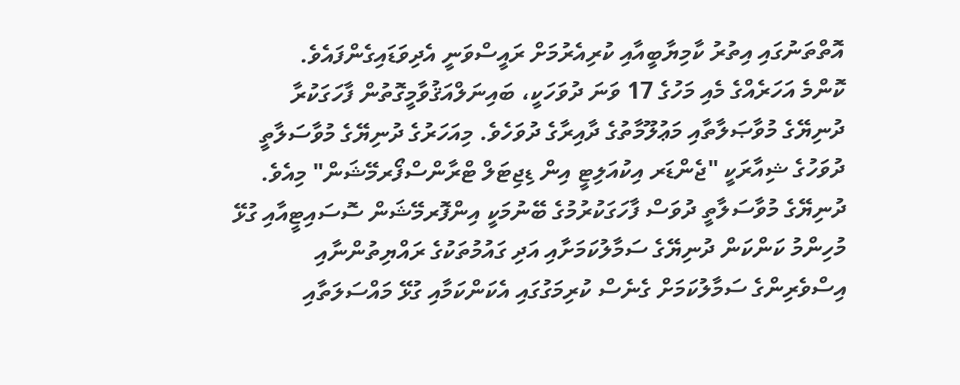އޮތްތަނުގައި އިތުރު ކާމިޔާބީއާއި ކުރިއެރުމަށް ރައީސްވަނީ އެދިވަޑައިގެންފައެވެ.
ކޮންމެ އަހަރެއްގެ މެއި މަހުގެ 17 ވަނަ ދުވަހަކީ، ބައިނަލްއަޤުވާމީގޮތުން ފާހަގަކުރާ ދުނިޔޭގެ މުވާޞަލާތާއި މަޢުލޫމާތުގެ ދާއިރާގެ ދުވަހެވެ. މިއަހަރުގެ ދުނިޔޭގެ މުވާސަލާތީ ދުވަހުގެ ޝިއާރަކީ "ޖެންޑަރ އިކުއަލިޓީ އިން ޑިޖިޓަލް ޓްރާންސްފޯރމޭޝަން" މިއެވެ.
ދުނިޔޭގެ މުވާސަލާތީ ދުވަސް ފާހަގަކުރުމުގެ ބޭނުމަކީ އިންފޮރމޭޝަން ސޮސައިޓީއާއި ގުޅޭ މުހިންމު ކަންކަން ދުނިޔޭގެ ސަމާލުކަމަށާއި އަދި ގައުމުތަކުގެ ރައްޔިތުންނާއި އިސްވެރިންގެ ސަމާލުކަމަށް ގެނެސް ކުރިމަގުގައި އެކަންކަމާއި ގުޅޭ މައްސަލަތާއި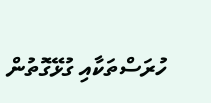ހުރަސްތަކާއި ގުޅޭގޮތުން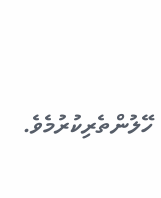ހޭލުންތެރިކުރުމެވެ.